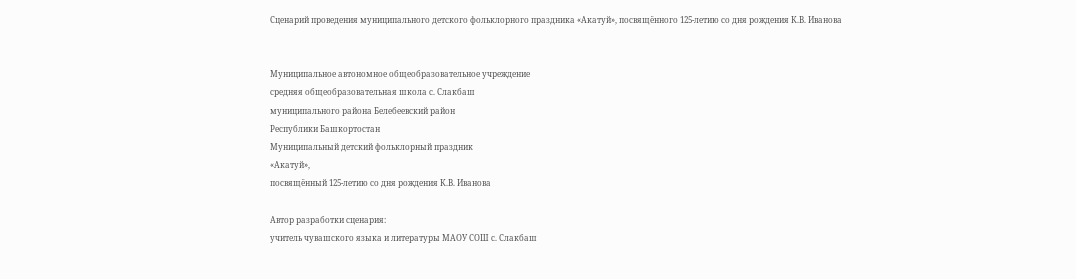Сценарий проведения муниципального детского фольклорного праздника «Акатуй», посвящённого 125-летию со дня рождения К.В. Иванова


Муниципальное автономное общеобразовательное учреждение
средняя общеобразовательная школа с. Слакбаш
муниципального района Белебеевский район
Республики Башкортостан
Муниципальный детский фольклорный праздник
«Акатуй»,
посвящённый 125-летию со дня рождения К.В. Иванова

Автор разработки сценария:
учитель чувашского языка и литературы МАОУ СОШ с. Слакбаш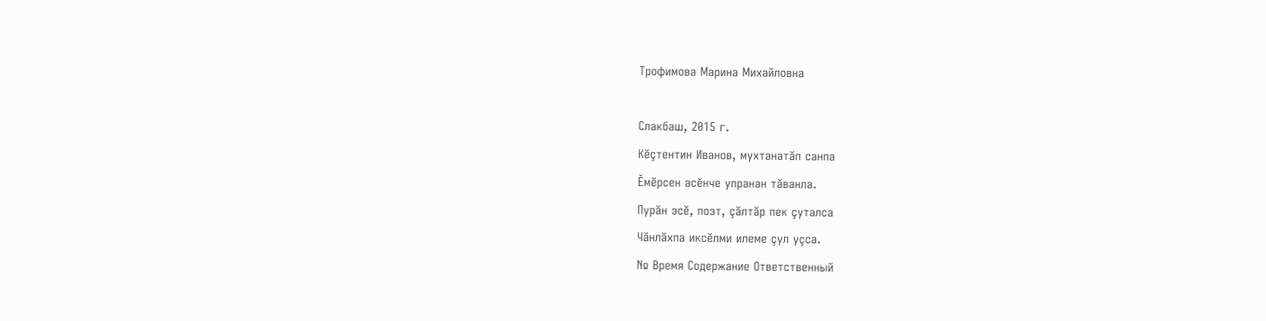Трофимова Марина Михайловна

Слакбаш, 2015 г.
Кĕçтентин Иванов, мухтанатăп санпа
Ěмĕрсен асĕнче упранан тăванла.
Пурăн эсĕ, поэт, çăлтăр пек çуталса
Чăнлăхпа иксĕлми илеме çул уçса.
№ Время Содержание Ответственный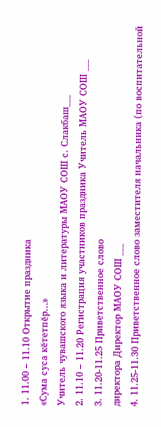1. 11.00 – 11.10 Открытие праздника
«Сума суса кĕтетпĕр…»
Учитель чувашского языка и литературы МАОУ СОШ с. Слакбаш___
2. 11.10 – 11.20 Регистрация участников праздника Учитель МАОУ СОШ ___
3. 11.20-11.25 Приветственное слово
директора Директор МАОУ СОШ ___
4. 11.25-11.30 Приветственное слово заместителя начальника (по воспитательной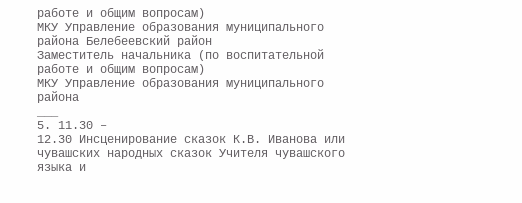работе и общим вопросам)
МКУ Управление образования муниципального района Белебеевский район
Заместитель начальника (по воспитательной работе и общим вопросам)
МКУ Управление образования муниципального района
___
5. 11.30 –
12.30 Инсценирование сказок К.В. Иванова или чувашских народных сказок Учителя чувашского языка и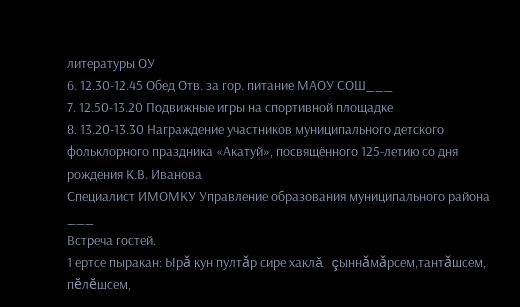литературы ОУ
6. 12.30-12.45 Обед Отв. за гор. питание МАОУ СОШ___
7. 12.50-13.20 Подвижные игры на спортивной площадке
8. 13.20-13.30 Награждение участников муниципального детского фольклорного праздника «Акатуй», посвящённого 125-летию со дня рождения К.В. Иванова
Специалист ИМОМКУ Управление образования муниципального района ___
Встреча гостей.
1 ертсе пыракан: Ырǎ кун пултǎр сире хаклǎ çыннǎмǎрсем,тантǎшсем, пĕлĕшсем,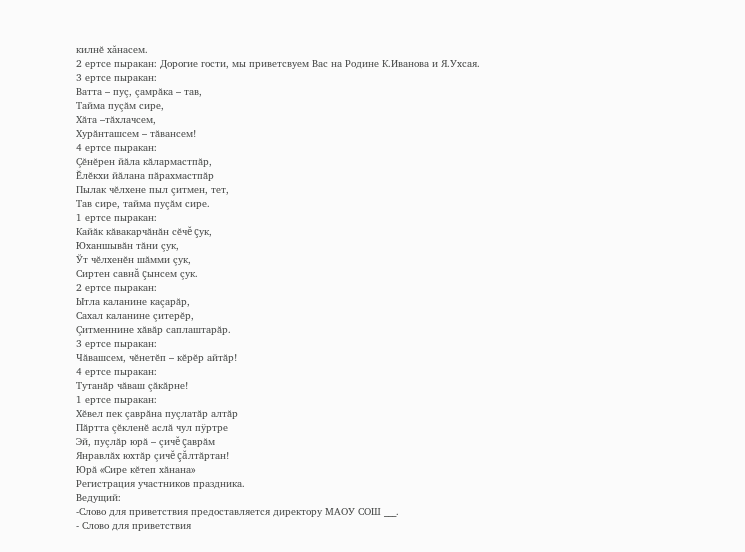килнĕ хǎнасем.
2 ертсе пыракан: Дорогие гости, мы приветсвуем Вас на Родине К.Иванова и Я.Ухсая.
3 ертсе пыракан:
Ватта – пуç, çамрăка – тав,
Тайма пуçăм сире,
Хăта –тăхлачсем,
Хурăнташсем – тăвансем!
4 ертсе пыракан:
Çĕнĕрен йăла кăлармастпăр,
Ĕлĕкхи йăлана пăрахмастпăр
Пылак чĕлхене пыл çитмен, тет,
Тав сире, тайма пуçăм сире.
1 ертсе пыракан:
Кайăк кăвакарчăнăн сĕчĕ çук,
Юханшывăн тăни çук,
Ўт чĕлхенĕн шăмми çук,
Сиртен савнă çынсем çук.
2 ертсе пыракан:
Ытла каланине каçарăр,
Сахал каланине çитерĕр,
Çитменнине хăвăр саплаштарăр.
3 ертсе пыракан:
Чăвашсем, чĕнетĕп – кĕрĕр айтăр!
4 ертсе пыракан:
Тутанăр чăваш çăкăрне!
1 ертсе пыракан:
Хĕвел пек çаврăна пуçлатăр алтăр
Пăртта çĕкленĕ аслă чул пÿртре
Эй, пуçлăр юрă – çичĕ çаврăм
Янравлăх юхтăр çичĕ çăлтăртан!
Юрă «Сире кĕтеп хăнана»
Регистрация участников праздника.
Ведущий:
-Слово для приветствия предоставляется директору МАОУ СОШ ___.
- Слово для приветствия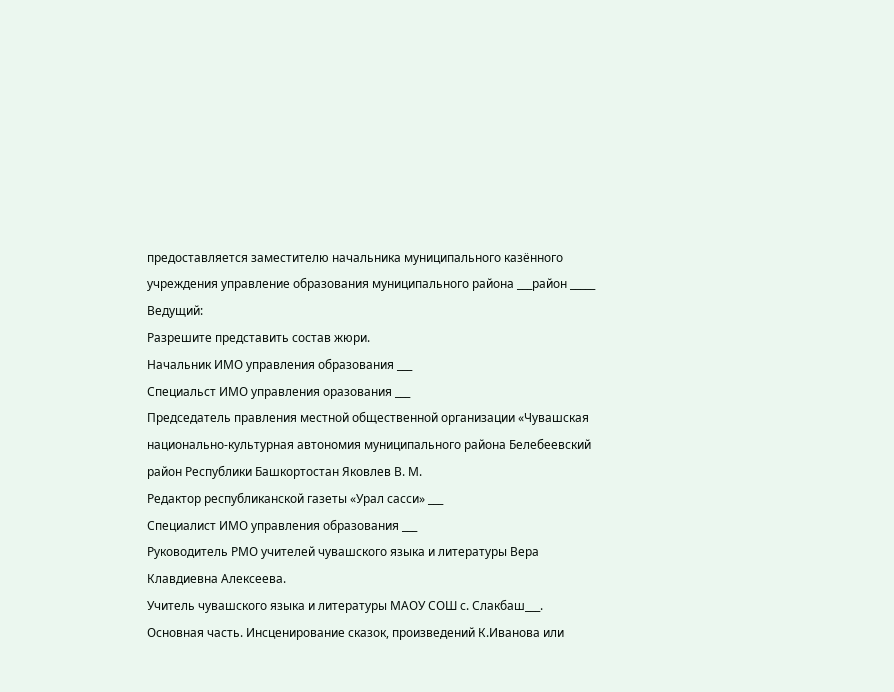предоставляется заместителю начальника муниципального казённого учреждения управление образования муниципального района ___район _____
Ведущий:
Разрешите представить состав жюри.
Начальник ИМО управления образования ___
Специальст ИМО управления оразования ___
Председатель правления местной общественной организации «Чувашская национально-культурная автономия муниципального района Белебеевский район Республики Башкортостан Яковлев В. М.
Редактор республиканской газеты «Урал сасси» ___
Специалист ИМО управления образования ___
Руководитель РМО учителей чувашского языка и литературы Вера Клавдиевна Алексеева.
Учитель чувашского языка и литературы МАОУ СОШ с. Слакбаш___.
Основная часть. Инсценирование сказок, произведений К.Иванова или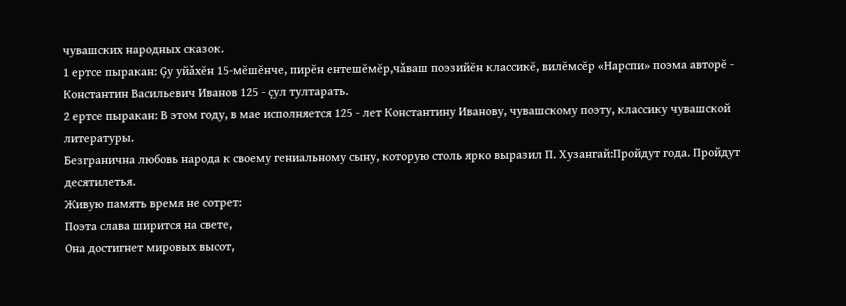чувашских народных сказок.
1 ертсе пыракан: Ģу уйǎхĕн 15-мĕшĕнче, пирĕн ентешĕмĕр,чǎваш поэзийĕн классикĕ, вилĕмсĕр «Нарспи» поэма авторĕ - Константин Васильевич Иванов 125 - çул тултарать.
2 ертсе пыракан: В этом году, в мае исполняется 125 - лет Константину Иванову, чувашскому поэту, классику чувашской литературы.
Безгранична любовь народа к своему гениальному сыну, которую столь ярко выразил П. Хузангай:Пройдут года. Пройдут десятилетья.
Живую память время не сотрет:
Поэта слава ширится на свете,
Она достигнет мировых высот,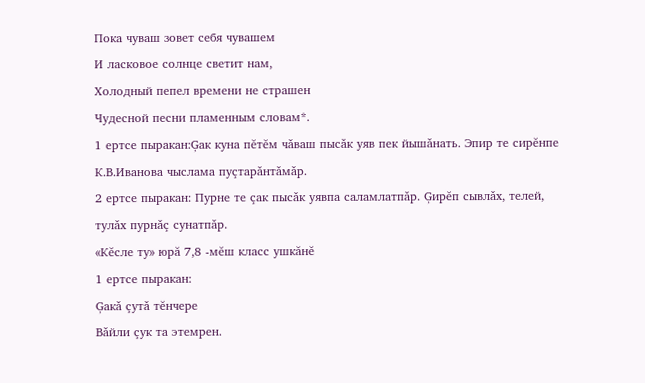Пока чуваш зовет себя чувашем
И ласковое солнце светит нам,
Холодный пепел времени не страшен
Чудесной песни пламенным словам*.
1 ертсе пыракан:Ģак куна пĕтĕм чǎваш пысǎк уяв пек йышǎнать. Эпир те сирĕнпе К.В.Иванова чыслама пуçтарǎнтǎмǎр.
2 ертсе пыракан: Пурне те çак пысǎк уявпа саламлатпǎр. Ģирĕп сывлǎх, телей, тулǎх пурнǎç сунатпǎр.
«Кĕсле ту» юрă 7,8 -мĕш класс ушкăнĕ
1 ертсе пыракан:
Ģакǎ çутǎ тĕнчере
Вǎйли çук та этемрен.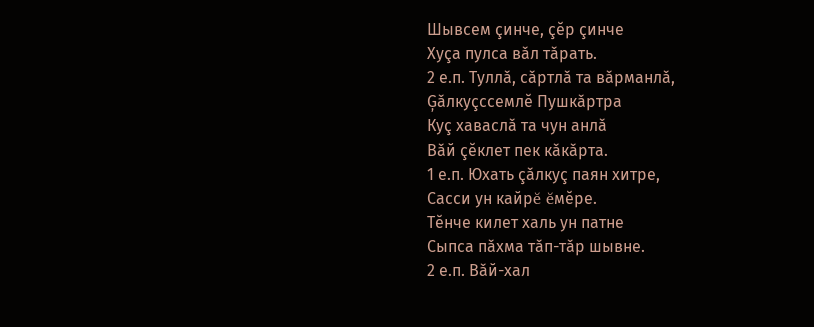Шывсем çинче, çĕр çинче
Хуçа пулса вǎл тǎрать.
2 е.п. Туллǎ, сǎртлǎ та вǎрманлǎ,
Ģǎлкуçссемлĕ Пушкǎртра
Куç хаваслǎ та чун анлǎ
Вǎй çĕклет пек кǎкǎрта.
1 е.п. Юхать çǎлкуç паян хитре,
Сасси ун кайрĕ ĕмĕре.
Тĕнче килет халь ун патне
Сыпса пǎхма тǎп-тǎр шывне.
2 е.п. Вǎй-хал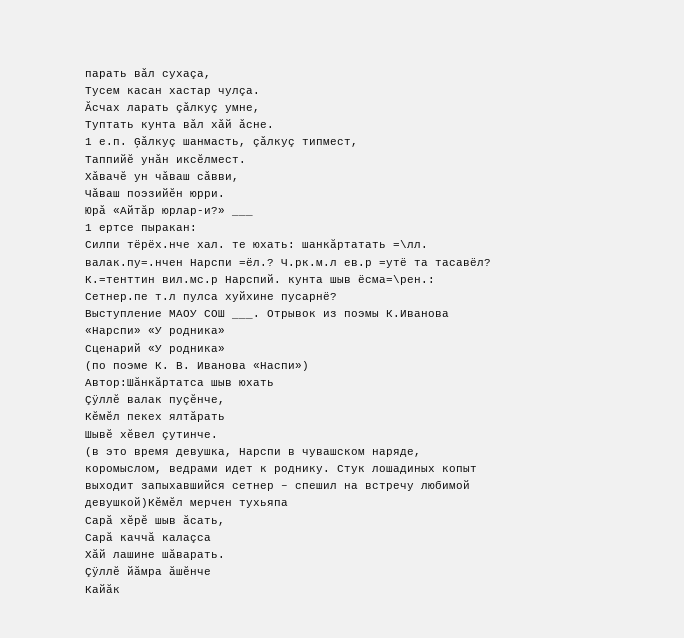парать вǎл сухаçа,
Тусем касан хастар чулçа.
Ăсчах ларать çǎлкуç умне,
Туптать кунта вǎл хǎй ǎсне.
1 е.п. Ģǎлкуç шанмасть, çǎлкуç типмест,
Таппийĕ унǎн иксĕлмест.
Хǎвачĕ ун чǎваш сǎвви,
Чǎваш поэзийĕн юрри.
Юрǎ «Айтăр юрлар-и?» ___
1 ертсе пыракан:
Силпи тёрёх.нче хал. те юхать: шанкăртатать =\лл. валак.пу=.нчен Нарспи =ёл.? Ч.рк.м.л ев.р =утё та тасавёл? К.=тенттин вил.мс.р Нарспий. кунта шыв ёсма=\рен.: Сетнер.пе т.л пулса хуйхине пусарнё?
Выступление МАОУ СОШ ___. Отрывок из поэмы К.Иванова «Нарспи» «У родника»
Сценарий «У родника»
(по поэме К. В. Иванова «Наспи»)
Автор:Шăнкăртатса шыв юхать
Çÿллĕ валак пуçĕнче,
Кĕмĕл пекех ялтăрать
Шывĕ хĕвел çутинче.
(в это время девушка, Нарспи в чувашском наряде, коромыслом, ведрами идет к роднику. Стук лошадиных копыт выходит запыхавшийся сетнер – спешил на встречу любимой девушкой)Кĕмĕл мерчен тухьяпа
Сарă хĕрĕ шыв ăсать,
Сарă каччă калаçса
Хăй лашине шăварать.
Çÿллĕ йăмра ăшĕнче
Кайăк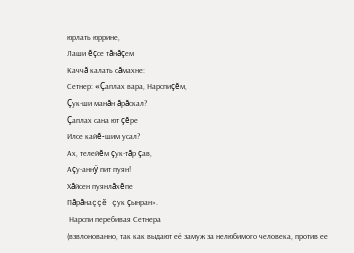юрлать юррине,
Лаши ĕçсе тăнăçем
Каччă калать сăмахне:
Сетнер: «Çаплах вара, Нарспиçĕм,
Çук-ши манăн ăрăскал?
Çаплах сана ют çĕре
Илсе кайĕ-шим усал?
Ах, телейĕм çук-тăр çав,
Аçу-аннÿ пит пуян!
Хăйсен пуянлăхĕпе
Пăрăнаççĕ çук çынран».
 Нарспи перебивая Сетнера
(взвлонованно, так как выдают её замуж за нелюбимого человека, против ее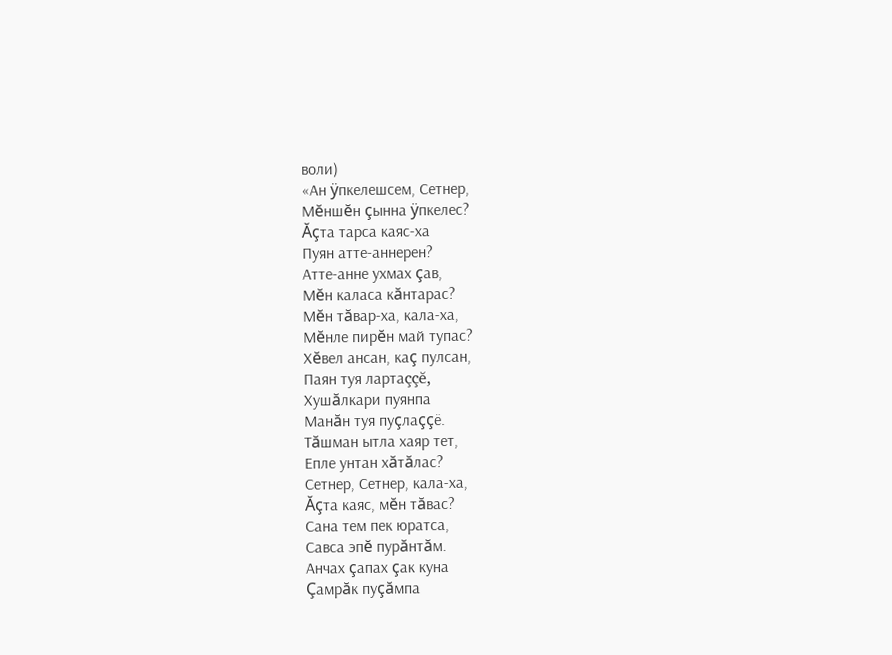воли)
«Ан ÿпкелешсем, Сетнер,
Мĕншĕн çынна ÿпкелес?
Ăçта тарса каяс-ха
Пуян атте-аннерен?
Атте-анне ухмах çав,
Мĕн каласа кăнтарас?
Мĕн тăвар-ха, кала-ха,
Мĕнле пирĕн май тупас?
Хĕвел ансан, каç пулсан,
Паян туя лартаççĕ,
Хушăлкари пуянпа
Манăн туя пуçлаççё.
Тăшман ытла хаяр тет,
Епле унтан хăтăлас?
Сетнер, Сетнер, кала-ха,
Ăçта каяс, мĕн тăвас?
Сана тем пек юратса,
Савса эпĕ пурăнтăм.
Анчах çапах çак куна
Çамрăк пуçăмпа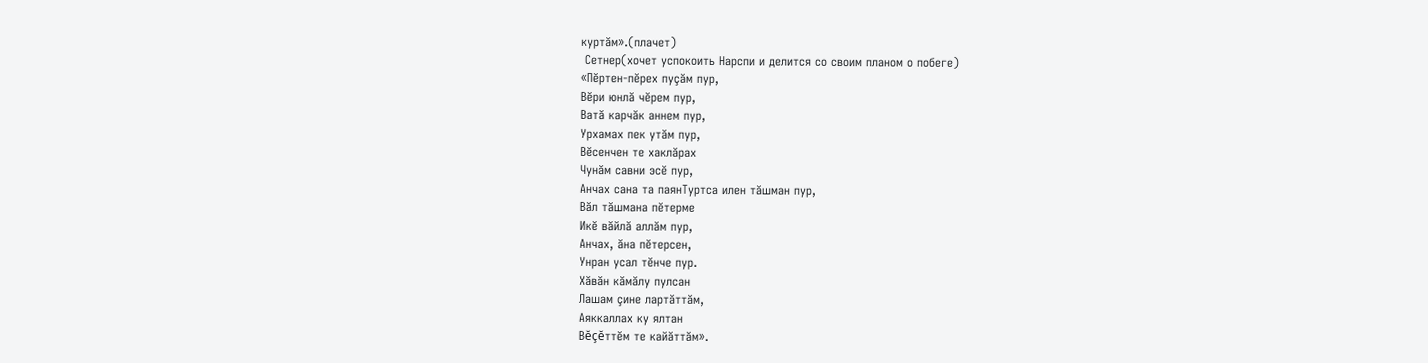куртăм».(плачет)
 Сетнер(хочет успокоить Нарспи и делится со своим планом о побеге)
«Пĕртен-пĕрех пуçăм пур,
Вĕри юнлă чĕрем пур,
Ватă карчăк аннем пур,
Урхамах пек утăм пур,
Вĕсенчен те хаклăрах
Чунăм савни эсĕ пур,
Анчах сана та паянТуртса илен тăшман пур,
Вăл тăшмана пĕтерме
Икĕ вăйлă аллăм пур,
Анчах, ăна пĕтерсен,
Унран усал тĕнче пур.
Хăвăн кăмăлу пулсан
Лашам çине лартăттăм,
Аяккаллах ку ялтан
Вĕçĕттĕм те кайăттăм».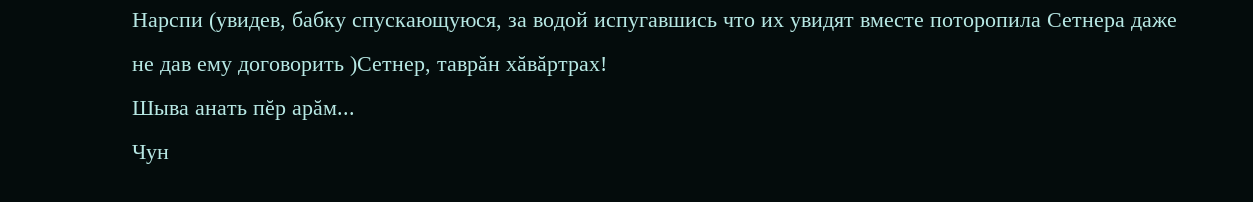Нарспи (увидев, бабку спускающуюся, за водой испугавшись что их увидят вместе поторопила Сетнера даже не дав ему договорить )Сетнер, таврăн хăвăртрах!
Шыва анать пĕр арăм...
Чун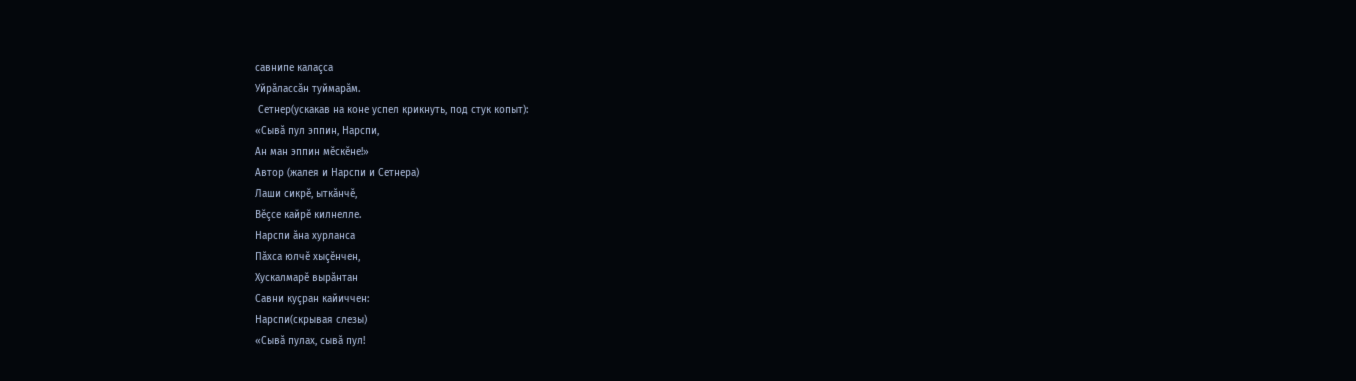савнипе калаçса
Уйрăлассăн туймарăм.
 Сетнер(ускакав на коне успел крикнуть, под стук копыт):
«Сывă пул эппин, Нарспи,
Ан ман эппин мĕскĕне!»
Автор (жалея и Нарспи и Сетнера)
Лаши сикрĕ, ыткăнчĕ,
Вĕçсе кайрĕ килнелле.
Нарспи ăна хурланса
Пăхса юлчĕ хыçĕнчен,
Хускалмарĕ вырăнтан
Савни куçран кайиччен:
Нарспи(скрывая слезы)
«Сывă пулах, сывă пул!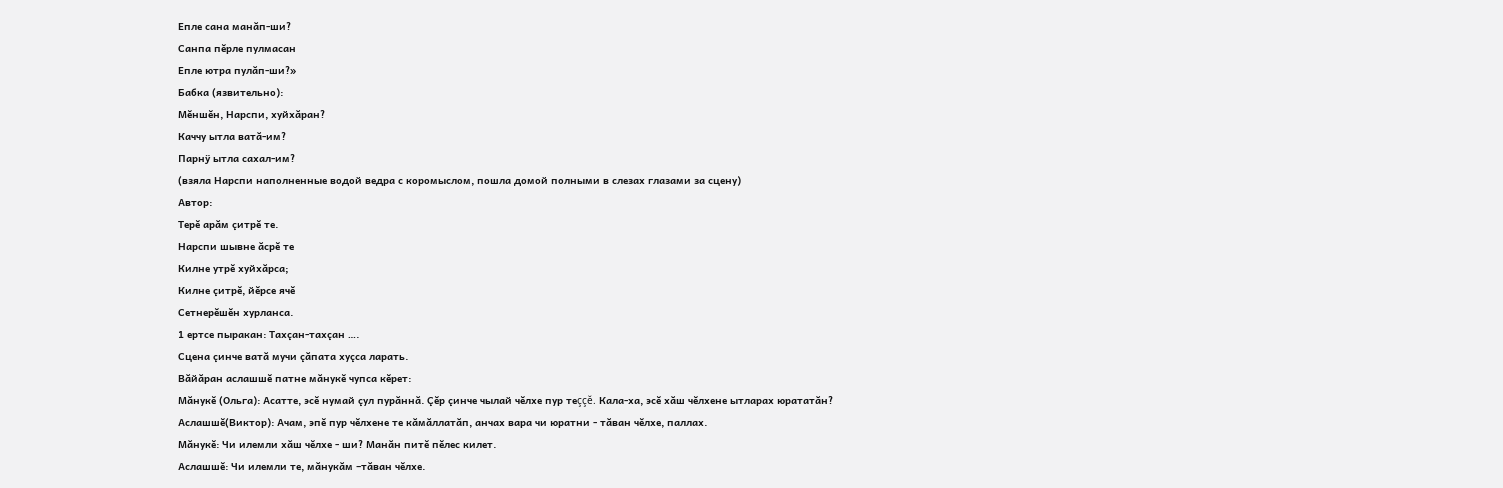Епле сана манăп-ши?
Санпа пĕрле пулмасан
Епле ютра пулăп-ши?»
Бабка (язвительно):
Мĕншĕн, Нарспи, хуйхăран?
Каччу ытла ватă-им?
Парнÿ ытла сахал-им?
(взяла Нарспи наполненные водой ведра с коромыслом, пошла домой полными в слезах глазами за сцену)
Автор:
Терĕ арăм çитрĕ те.
Нарспи шывне ăсрĕ те
Килне утрĕ хуйхăрса;
Килне çитрĕ, йĕрсе ячĕ
Сетнерĕшĕн хурланса.
1 ертсе пыракан: Тахçан-тахçан ….
Сцена çинче ватă мучи çăпата хуçса ларать.
Вăйăран аслашшĕ патне мăнукĕ чупса кĕрет:
Мăнукĕ (Ольга): Асатте, эсĕ нумай çул пурăннă. Çĕр çинче чылай чĕлхе пур теççĕ. Кала-ха, эсĕ хăш чĕлхене ытларах юрататăн?
Аслашшĕ(Виктор): Ачам, эпĕ пур чĕлхене те кăмăллатăп, анчах вара чи юратни - тăван чĕлхе, паллах.
Мăнукĕ: Чи илемли хăш чĕлхе - ши? Манăн питĕ пĕлес килет.
Аслашшĕ: Чи илемли те, мăнукăм –тăван чĕлхе.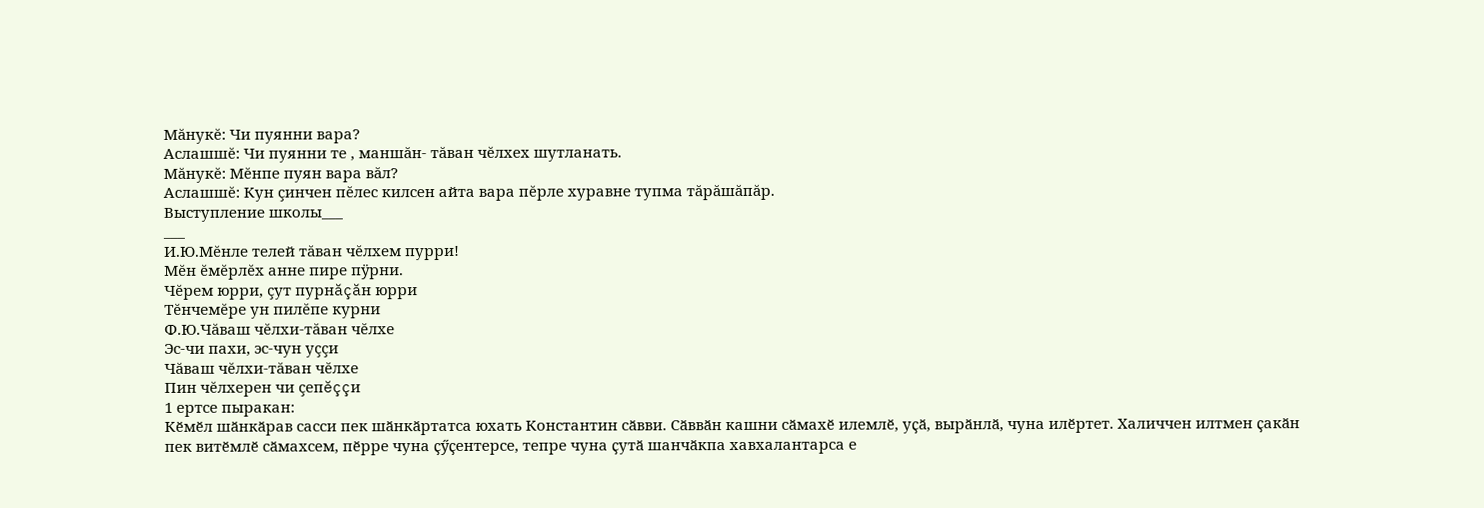Мăнукĕ: Чи пуянни вара?
Аслашшĕ: Чи пуянни те , маншăн- тăван чĕлхех шутланать.
Мăнукĕ: Мĕнпе пуян вара вăл?
Аслашшĕ: Кун çинчен пĕлес килсен айта вара пĕрле хуравне тупма тăрăшăпăр.
Выступление школы___
___
И.Ю.Мĕнле телей тăван чĕлхем пурри!
Мĕн ĕмĕрлĕх анне пире пÿрни.
Чĕрем юрри, çут пурнăçăн юрри
Тĕнчемĕре ун пилĕпе курни
Ф.Ю.Чăваш чĕлхи-тăван чĕлхе
Эс-чи пахи, эс-чун уççи
Чăваш чĕлхи-тăван чĕлхе
Пин чĕлхерен чи çепĕççи
1 ертсе пыракан:
Кӗмӗл шӑнкӑрав сасси пек шӑнкӑртатса юхать Константин сӑвви. Сӑввӑн кашни сӑмахӗ илемлӗ, уҫӑ, вырӑнлӑ, чуна илӗртет. Халиччен илтмен ҫакӑн пек витӗмлӗ сӑмахсем, пӗрре чуна ҫӳҫентерсе, тепре чуна ҫутӑ шанчӑкпа хавхалантарса е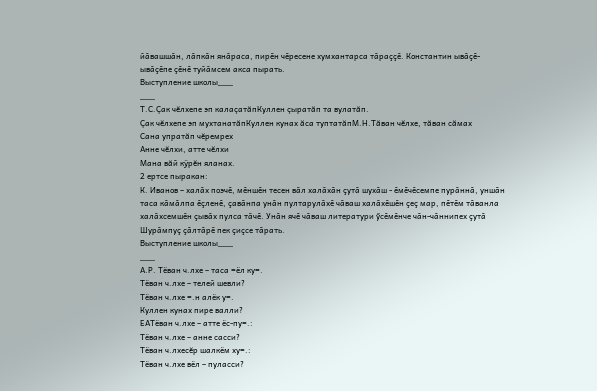йӑвашшӑн, лӑпкӑн янӑраса, пирӗн чӗресене хумхантарса тӑраҫҫӗ. Константин ывӑҫӗ-ывӑҫӗпе ҫӗнӗ туйӑмсем акса пырать.
Выступление школы___
___
Т.С.Çак чĕлхепе эп калаçатăпКуллен çыратăп та вулатăп.
Çак чĕлхепе эп мухтанатăпКуллен кунах ăса туптатăпМ.Н.Тăван чĕлхе, тăван сăмах
Сана упратăп чĕремрех
Анне чĕлхи, атте чĕлхи
Мана вăй кÿрĕн яланах.
2 ертсе пыракан:
К. Иванов – халӑх поэчӗ, мӗншӗн тесен вӑл халӑхӑн ҫутӑ шухӑш - ӗмӗчӗсемпе пурӑннӑ, уншӑн таса кӑмӑлпа ӗҫленӗ, ҫавӑнпа унӑн пултарулӑхӗ чӑваш халӑхӗшӗн ҫеҫ мар, пӗтӗм тӑванла халӑхсемшӗн ҫывӑх пулса тӑчӗ. Унӑн ячӗ чӑваш литератури ӳсӗмӗнче чӑн-чӑннипех ҫутӑ Шурӑмпуҫ ҫӑлтӑрӗ пек ҫиҫсе тӑрать.
Выступление школы___
___
А.Р. Тёван ч.лхе – таса =ёл ку=.
Тёван ч.лхе – телей шевли?
Тёван ч.лхе =.н алёк у=.
Куллен кунах пире валли?
ЕАТёван ч.лхе – атте ёс-пу=.:
Тёван ч.лхе – анне сасси?
Тёван ч.лхесĕр шалкём ху=.:
Тёван ч.лхе вёл – пуласси?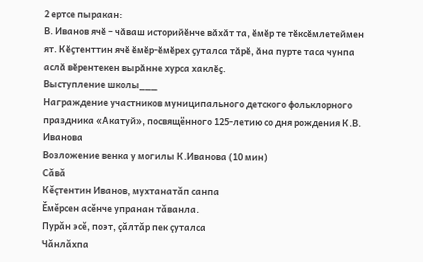2 ертсе пыракан:
В. Иванов ячӗ – чӑваш историйӗнче вӑхӑт та, ӗмӗр те тӗксӗмлетеймен ят. Кӗҫтенттин ячӗ ӗмӗр-ӗмӗрех ҫуталса тӑрӗ, ӑна пурте таса чунпа аслӑ вӗрентекен вырӑнне хурса хаклӗҫ.
Выступление школы___
Награждение участников муниципального детского фольклорного праздника «Акатуй», посвящённого 125-летию со дня рождения К.В. Иванова
Возложение венка у могилы К.Иванова (10 мин)
Сăвă
Кĕçтентин Иванов, мухтанатăп санпа
Ěмĕрсен асĕнче упранан тăванла.
Пурăн эсĕ, поэт, çăлтăр пек çуталса
Чăнлăхпа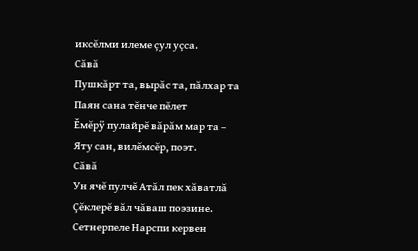иксĕлми илеме çул уçса.
Сăвă
Пушкăрт та, вырăс та, пăлхар та
Паян сана тĕнче пĕлет
Ěмĕрÿ пулайрĕ вăрăм мар та –
Яту сан, вилĕмсĕр, поэт.
Сăвă
Ун ячĕ пулчĕ Атăл пек хăватлă
Çĕклерĕ вăл чăваш поэзине.
Сетнерпеле Нарспи кервен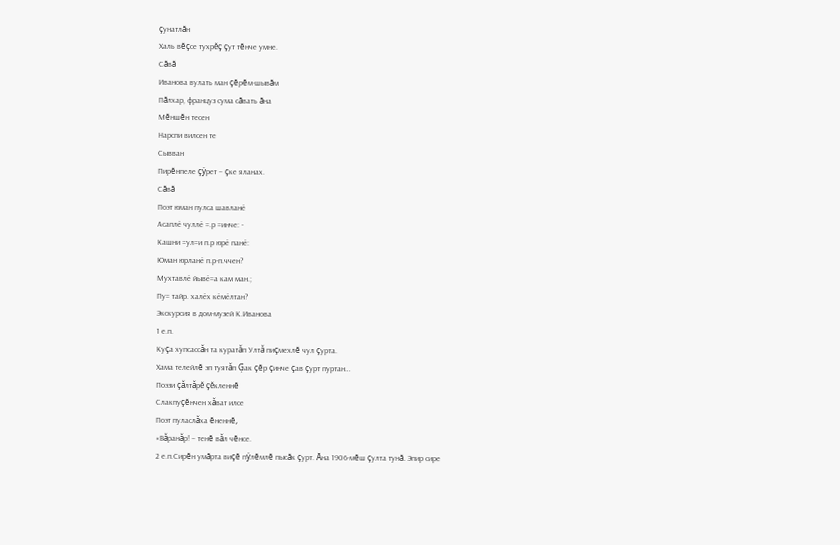çунатлăн
Халь вĕçсе тухрĕç çут тĕнче умне.
Сăвă
Иванова вулать ман çĕрĕм-шывăм
Пăлхар, француз сума сăвать ăна
Мĕншĕн тесен
Нарспи вилсен те
Сывван
Пирĕнпеле çÿрет – çке яланах.
Сăвă
Поэт юман пулса шавланё
Асаплё чуллё =.р =инче: -
Кашни =ул=и п.р юрё панё:
Юман юрланё п.р-п.ччен?
Мухтавлё йывё=а кам ман.;
Пу= тайр. халёх кёмёлтан?
Экскурсия в дом-музей К.Иванова
1 е.п.
Куçа хупсассǎн та куратǎп Ултǎ пиçмехлĕ чул çурта.
Хама телейлĕ эп туятǎп Ģак çĕр çинче çав çурт пуртан…
Поэзи çǎлтǎрĕ çĕкленнĕ
Слакпуçĕнчен хǎват илсе
Поэт пуласлǎха ĕненнĕ,
«Вǎранǎр! – тенĕ вǎл чĕнсе.
2 е.п.Сирĕн умăрта виçĕ пÿлĕмлĕ пысăк çурт. Ăна 1906-мĕш çулта тунă. Эпир сире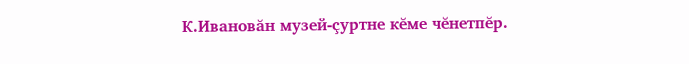К.Ивановăн музей-çуртне кĕме чĕнетпĕр.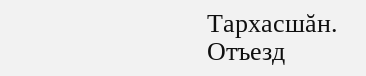Тархасшăн.
Отъезд